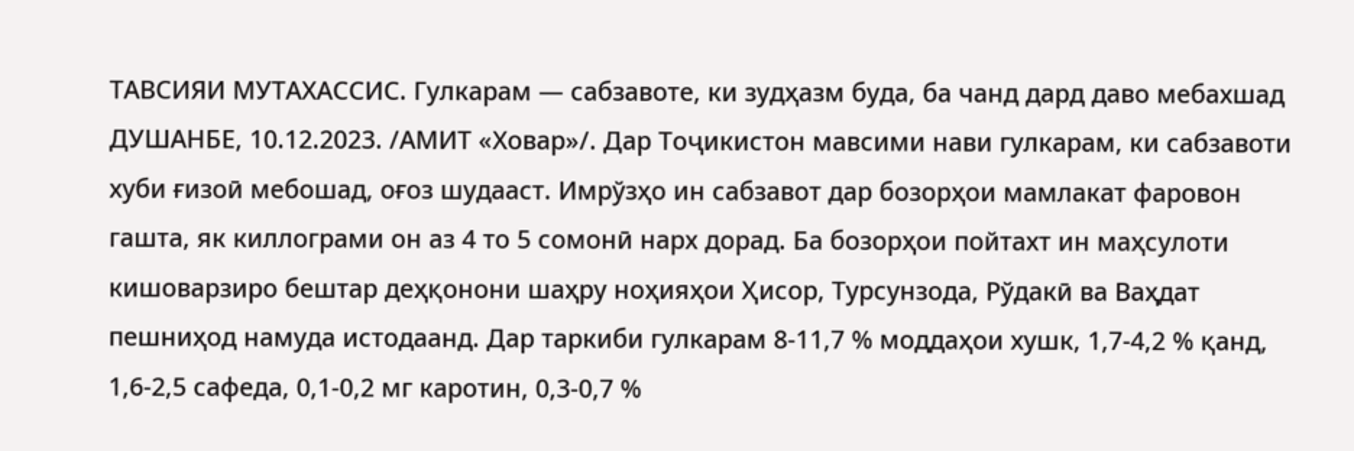ТАВСИЯИ МУТАХАССИС. Гулкарам — сабзавоте, ки зудҳазм буда, ба чанд дард даво мебахшад
ДУШАНБЕ, 10.12.2023. /АМИТ «Ховар»/. Дар Тоҷикистон мавсими нави гулкарам, ки сабзавоти хуби ғизоӣ мебошад, оғоз шудааст. Имрўзҳо ин сабзавот дар бозорҳои мамлакат фаровон гашта, як киллограми он аз 4 то 5 сомонӣ нарх дорад. Ба бозорҳои пойтахт ин маҳсулоти кишоварзиро бештар деҳқонони шаҳру ноҳияҳои Ҳисор, Турсунзода, Рўдакӣ ва Ваҳдат пешниҳод намуда истодаанд. Дар таркиби гулкарам 8-11,7 % моддаҳои хушк, 1,7-4,2 % қанд, 1,6-2,5 сафеда, 0,1-0,2 мг каротин, 0,3-0,7 %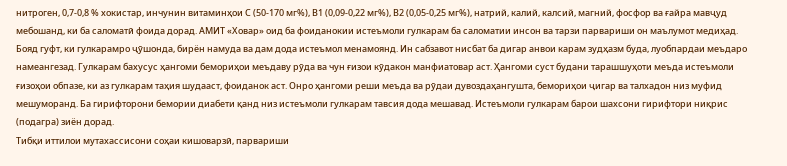нитроген, 0,7-0,8 % хокистар, инчунин витаминҳои С (50-170 мг%), В1 (0,09-0,22 мг%), В2 (0,05-0,25 мг%), натрий, калий, калсий, магний, фосфор ва ғайра мавҷуд мебошанд, ки ба саломатӣ фоида дорад. АМИТ «Ховар» оид ба фоиданокии истеъмоли гулкарам ба саломатии инсон ва тарзи парвариши он маълумот медиҳад.
Бояд гуфт, ки гулкарамро ҷӯшонда, бирён намуда ва дам дода истеъмол менамоянд. Ин сабзавот нисбат ба дигар анвои карам зудҳазм буда, луобпардаи меъдаро намеангезад. Гулкарам бахусус ҳангоми бемориҳои меъдаву рӯда ва чун ғизои кӯдакон манфиатовар аст. Ҳангоми суст будани тарашшуҳоти меъда истеъмоли ғизоҳои обпазе, ки аз гулкарам таҳия шудааст, фоиданок аст. Онро ҳангоми реши меъда ва рӯдаи дувоздаҳангушта, бемориҳои ҷигар ва талхадон низ муфид мешуморанд. Ба гирифторони бемории диабети қанд низ истеъмоли гулкарам тавсия дода мешавад. Истеъмоли гулкарам барои шахсони гирифтори ниқрис (подагра) зиён дорад.
Тибқи иттилои мутахассисони соҳаи кишоварзӣ, парвариши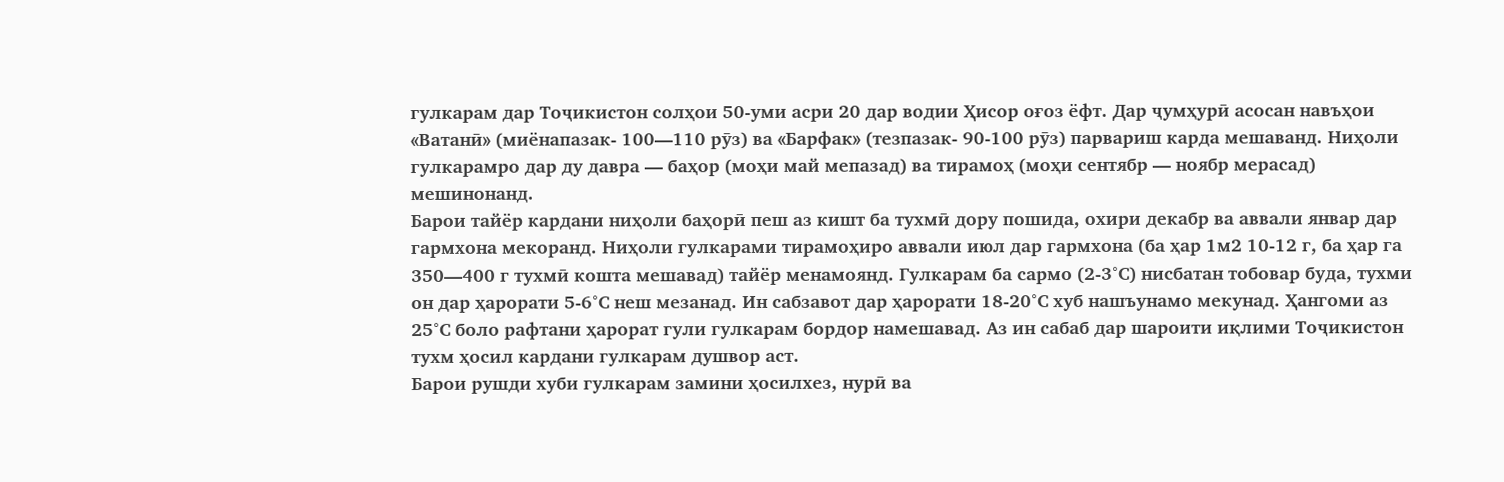гулкарам дар Тоҷикистон солҳои 50-уми асри 20 дар водии Ҳисор оғоз ёфт. Дар ҷумҳурӣ асосан навъҳои «Ватанӣ» (миёнапазак- 100—110 рӯз) ва «Барфак» (тезпазак- 90-100 рӯз) парвариш карда мешаванд. Ниҳоли гулкарамро дар ду давра — баҳор (моҳи май мепазад) ва тирамоҳ (моҳи сентябр — ноябр мерасад) мешинонанд.
Барои тайёр кардани ниҳоли баҳорӣ пеш аз кишт ба тухмӣ дору пошида, охири декабр ва аввали январ дар гармхона мекоранд. Ниҳоли гулкарами тирамоҳиро аввали июл дар гармхона (ба ҳар 1м2 10-12 г, ба ҳар га 350—400 г тухмӣ кошта мешавад) тайёр менамоянд. Гулкарам ба сармо (2-3°С) нисбатан тобовар буда, тухми он дар ҳарорати 5-6°С неш мезанад. Ин сабзавот дар ҳарорати 18-20°С хуб нашъунамо мекунад. Ҳангоми аз 25°С боло рафтани ҳарорат гули гулкарам бордор намешавад. Аз ин сабаб дар шароити иқлими Тоҷикистон тухм ҳосил кардани гулкарам душвор аст.
Барои рушди хуби гулкарам замини ҳосилхез, нурӣ ва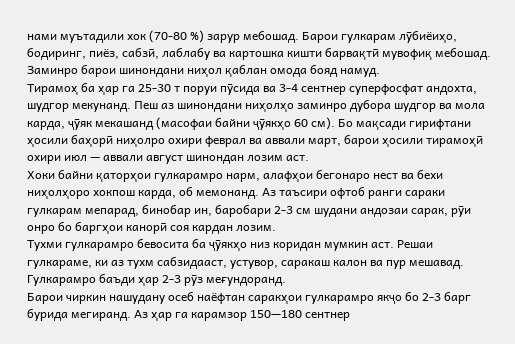нами муътадили хок (70-80 %) зарур мебошад. Барои гулкарам лӯбиёиҳо, бодиринг, пиёз, сабзӣ, лаблабу ва картошка кишти барвақтӣ мувофиқ мебошад. Заминро барои шинондани ниҳол қаблан омода бояд намуд.
Тирамоҳ ба ҳар га 25-30 т поруи пӯсида ва 3-4 сентнер суперфосфат андохта, шудгор мекунанд. Пеш аз шинондани ниҳолҳо заминро дубора шудгор ва мола карда, ҷӯяк мекашанд (масофаи байни ҷӯякҳо 60 см). Бо мақсади гирифтани ҳосили баҳорӣ ниҳолро охири феврал ва аввали март, барои ҳосили тирамоҳӣ охири июл — аввали август шинондан лозим аст.
Хоки байни қаторҳои гулкарамро нарм, алафҳои бегонаро нест ва бехи ниҳолҳоро хокпош карда, об мемонанд. Аз таъсири офтоб ранги сараки гулкарам мепарад, бинобар ин, баробари 2-3 см шудани андозаи сарак, рӯи онро бо баргҳои канорӣ соя кардан лозим.
Тухми гулкарамро бевосита ба ҷӯякҳо низ коридан мумкин аст. Решаи гулкараме, ки аз тухм сабзидааст, устувор, саракаш калон ва пур мешавад. Гулкарамро баъди ҳар 2-3 рӯз меғундоранд.
Барои чиркин нашудану осеб наёфтан саракҳои гулкарамро якҷо бо 2-3 барг бурида мегиранд. Аз ҳар га карамзор 150—180 сентнер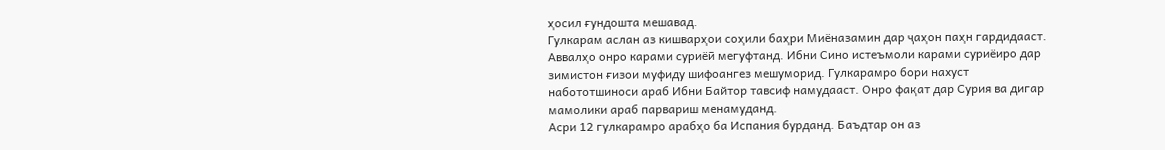ҳосил ғундошта мешавад.
Гулкарам аслан аз кишварҳои соҳили баҳри Миёназамин дар ҷаҳон паҳн гардидааст. Аввалҳо онро карами суриёӣ мегуфтанд. Ибни Сино истеъмоли карами суриёиро дар зимистон ғизои муфиду шифоангез мешуморид. Гулкарамро бори нахуст набототшиноси араб Ибни Байтор тавсиф намудааст. Онро фақат дар Сурия ва дигар мамолики араб парвариш менамуданд.
Асри 12 гулкарамро арабҳо ба Испания бурданд. Баъдтар он аз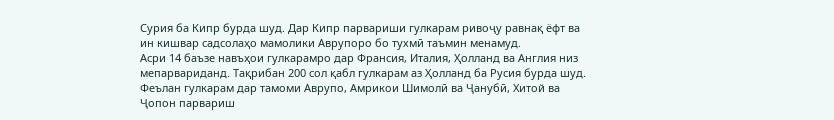Сурия ба Кипр бурда шуд. Дар Кипр парвариши гулкарам ривоҷу равнақ ёфт ва ин кишвар садсолаҳо мамолики Аврупоро бо тухмӣ таъмин менамуд.
Асри 14 баъзе навъҳои гулкарамро дар Франсия, Италия, Ҳолланд ва Англия низ мепарвариданд. Тақрибан 200 сол қабл гулкарам аз Ҳолланд ба Русия бурда шуд. Феълан гулкарам дар тамоми Аврупо, Амрикои Шимолӣ ва Ҷанубӣ, Хитой ва Ҷопон парвариш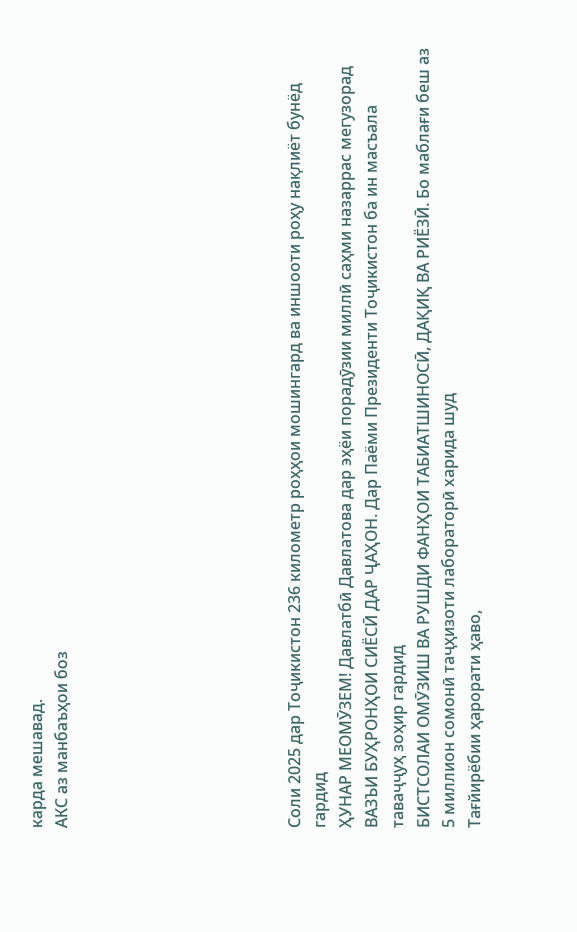карда мешавад.
АКС аз манбаъҳои боз








Соли 2025 дар Тоҷикистон 236 километр роҳҳои мошингард ва иншооти роҳу нақлиёт бунёд гардид
ҲУНАР МЕОМӮЗЕМ! Давлатбӣ Давлатова дар эҳёи порадӯзии миллӣ саҳми назаррас мегузорад
ВАЗЪИ БУҲРОНҲОИ СИЁСӢ ДАР ҶАҲОН. Дар Паёми Президенти Тоҷикистон ба ин масъала таваҷҷуҳ зоҳир гардид
БИСТСОЛАИ ОМӮЗИШ ВА РУШДИ ФАНҲОИ ТАБИАТШИНОСӢ, ДАҚИҚ ВА РИЁЗӢ. Бо маблағи беш аз 5 миллион сомонӣ таҷҳизоти лабораторӣ харида шуд
Тағйирёбии ҳарорати ҳаво,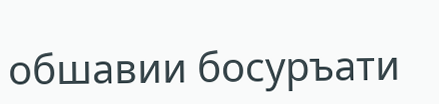обшавии босуръати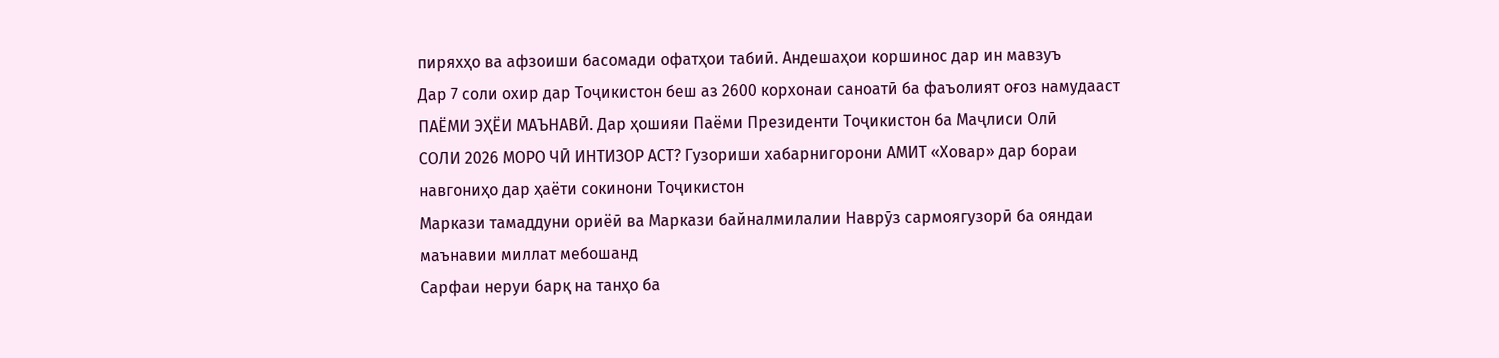пиряхҳо ва афзоиши басомади офатҳои табиӣ. Андешаҳои коршинос дар ин мавзуъ
Дар 7 соли охир дар Тоҷикистон беш аз 2600 корхонаи саноатӣ ба фаъолият оғоз намудааст
ПАЁМИ ЭҲЁИ МАЪНАВӢ. Дар ҳошияи Паёми Президенти Тоҷикистон ба Маҷлиси Олӣ
СОЛИ 2026 МОРО ЧӢ ИНТИЗОР АСТ? Гузориши хабарнигорони АМИТ «Ховар» дар бораи навгониҳо дар ҳаёти сокинони Тоҷикистон
Маркази тамаддуни ориёӣ ва Маркази байналмилалии Наврӯз сармоягузорӣ ба ояндаи маънавии миллат мебошанд
Сарфаи неруи барқ на танҳо ба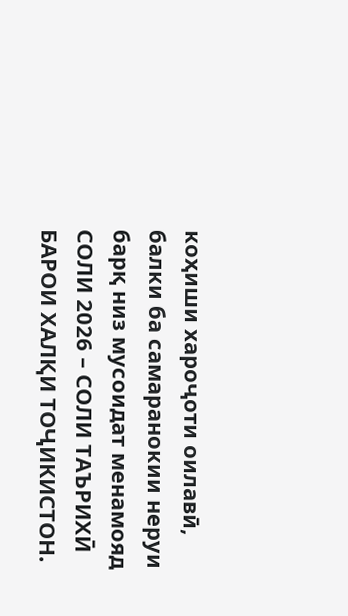коҳиши хароҷоти оилавӣ, балки ба самаранокии неруи барқ низ мусоидат менамояд
СОЛИ 2026 – СОЛИ ТАЪРИХӢ БАРОИ ХАЛҚИ ТОҶИКИСТОН.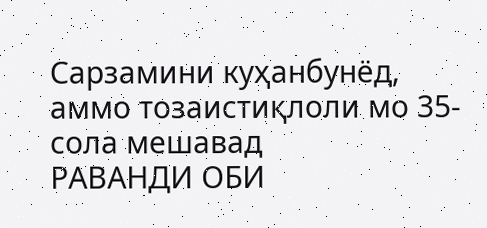Сарзамини куҳанбунёд, аммо тозаистиқлоли мо 35-сола мешавад
РАВАНДИ ОБИ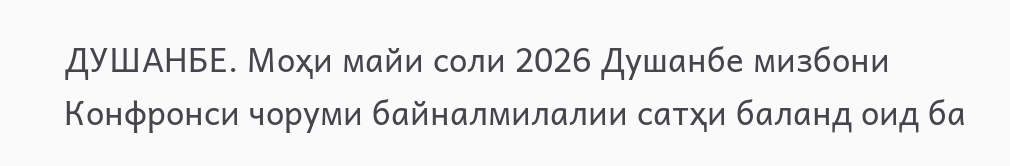ДУШАНБЕ. Моҳи майи соли 2026 Душанбе мизбони Конфронси чоруми байналмилалии сатҳи баланд оид ба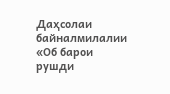Даҳсолаи байналмилалии «Об барои рушди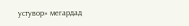устувор» мегардад